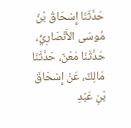حَدَّثَنَا إِسْحَاقُ بْنُ مُوسَى الأَنْصَارِيُّ، حَدَّثَنَا مَعْنٌ، حَدَّثَنَا مَالِكٌ، عَنْ إِسْحَاقَ بْنِ عَبْدِ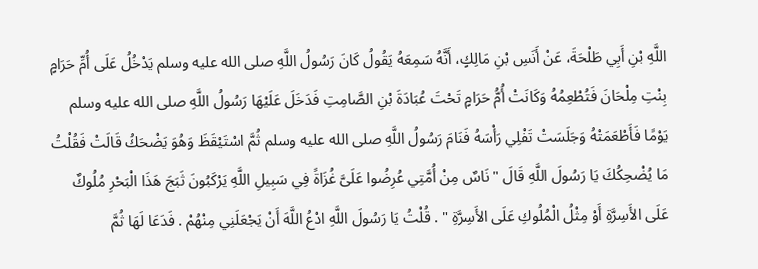اللَّهِ بْنِ أَبِي طَلْحَةَ، عَنْ أَنَسِ بْنِ مَالِكٍ، أَنَّهُ سَمِعَهُ يَقُولُ كَانَ رَسُولُ اللَّهِ صلى الله عليه وسلم يَدْخُلُ عَلَى أُمِّ حَرَامٍ بِنْتِ مِلْحَانَ فَتُطْعِمُهُ وَكَانَتْ أُمُّ حَرَامٍ تَحْتَ عُبَادَةَ بْنِ الصَّامِتِ فَدَخَلَ عَلَيْهَا رَسُولُ اللَّهِ صلى الله عليه وسلم يَوْمًا فَأَطْعَمَتْهُ وَجَلَسَتْ تَفْلِي رَأْسَهُ فَنَامَ رَسُولُ اللَّهِ صلى الله عليه وسلم ثُمَّ اسْتَيْقَظَ وَهُوَ يَضْحَكُ قَالَتْ فَقُلْتُ مَا يُضْحِكُكَ يَا رَسُولَ اللَّهِ قَالَ " نَاسٌ مِنْ أُمَّتِي عُرِضُوا عَلَىَّ غُزَاةً فِي سَبِيلِ اللَّهِ يَرْكَبُونَ ثَبَجَ هَذَا الْبَحْرِ مُلُوكٌ عَلَى الأَسِرَّةِ أَوْ مِثْلُ الْمُلُوكِ عَلَى الأَسِرَّةِ " . قُلْتُ يَا رَسُولَ اللَّهِ ادْعُ اللَّهَ أَنْ يَجْعَلَنِي مِنْهُمْ . فَدَعَا لَهَا ثُمَّ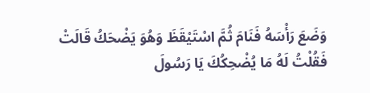وَضَعَ رَأْسَهُ فَنَامَ ثُمَّ اسْتَيْقَظَ وَهُوَ يَضْحَكُ قَالَتْ فَقُلْتُ لَهُ مَا يُضْحِكُكَ يَا رَسُولَ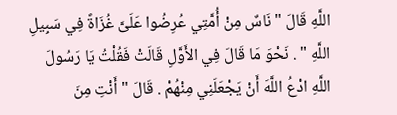اللَّهِ قَالَ " نَاسٌ مِنْ أُمَّتِي عُرِضُوا عَلَىَّ غُزَاةً فِي سَبِيلِ اللَّهِ " . نَحْوَ مَا قَالَ فِي الأَوَّلِ قَالَتْ فَقُلْتُ يَا رَسُولَ اللَّهِ ادْعُ اللَّهَ أَنْ يَجْعَلَنِي مِنْهُمْ . قَالَ " أَنْتِ مِنَ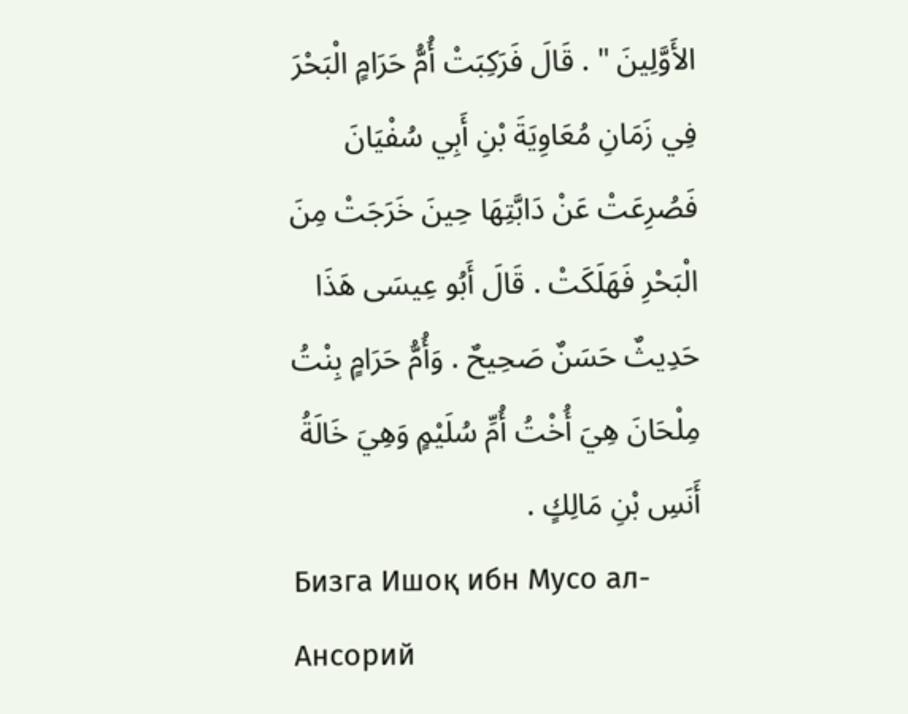الأَوَّلِينَ " . قَالَ فَرَكِبَتْ أُمُّ حَرَامٍ الْبَحْرَ فِي زَمَانِ مُعَاوِيَةَ بْنِ أَبِي سُفْيَانَ فَصُرِعَتْ عَنْ دَابَّتِهَا حِينَ خَرَجَتْ مِنَ الْبَحْرِ فَهَلَكَتْ . قَالَ أَبُو عِيسَى هَذَا حَدِيثٌ حَسَنٌ صَحِيحٌ . وَأُمُّ حَرَامٍ بِنْتُ مِلْحَانَ هِيَ أُخْتُ أُمِّ سُلَيْمٍ وَهِيَ خَالَةُ أَنَسِ بْنِ مَالِكٍ .
Бизга Ишоқ ибн Мусо ал-Ансорий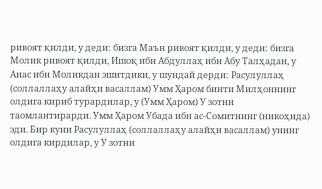ривоят қилди, у деди: бизга Маън ривоят қилди, у деди: бизга Молик ривоят қилди, Ишоқ ибн Абдуллаҳ ибн Абу Талҳадан, у Анас ибн Моликдан эшитдики, у шундай дерди: Расулуллаҳ (соллаллаҳу алайҳи васаллам) Умм Ҳаром бинти Милҳоннинг олдига кириб турардилар, у (Умм Ҳаром) У зотни таомлантирарди. Умм Ҳаром Убада ибн ас-Сомитнинг (никоҳида) эди. Бир куни Расулуллаҳ (соллаллаҳу алайҳи васаллам) унинг олдига кирдилар, у У зотни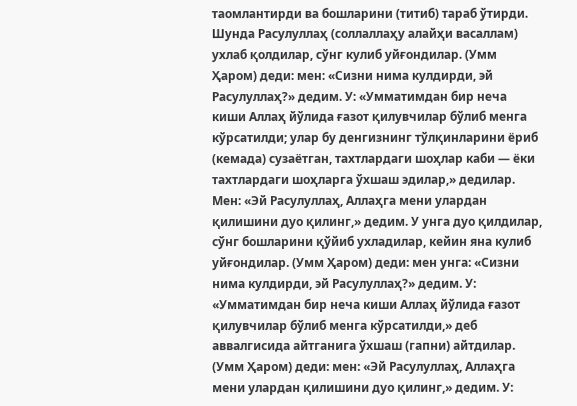таомлантирди ва бошларини (титиб) тараб ўтирди. Шунда Расулуллаҳ (соллаллаҳу алайҳи васаллам) ухлаб қолдилар, сўнг кулиб уйғондилар. (Умм Ҳаром) деди: мен: «Сизни нима кулдирди, эй Расулуллаҳ?» дедим. У: «Умматимдан бир неча киши Аллаҳ йўлида ғазот қилувчилар бўлиб менга кўрсатилди; улар бу денгизнинг тўлқинларини ёриб (кемада) сузаётган, тахтлардаги шоҳлар каби — ёки тахтлардаги шоҳларга ўхшаш эдилар,» дедилар. Мен: «Эй Расулуллаҳ, Аллаҳга мени улардан қилишини дуо қилинг,» дедим. У унга дуо қилдилар, сўнг бошларини қўйиб ухладилар, кейин яна кулиб уйғондилар. (Умм Ҳаром) деди: мен унга: «Сизни нима кулдирди, эй Расулуллаҳ?» дедим. У: «Умматимдан бир неча киши Аллаҳ йўлида ғазот қилувчилар бўлиб менга кўрсатилди,» деб аввалгисида айтганига ўхшаш (гапни) айтдилар. (Умм Ҳаром) деди: мен: «Эй Расулуллаҳ, Аллаҳга мени улардан қилишини дуо қилинг,» дедим. У: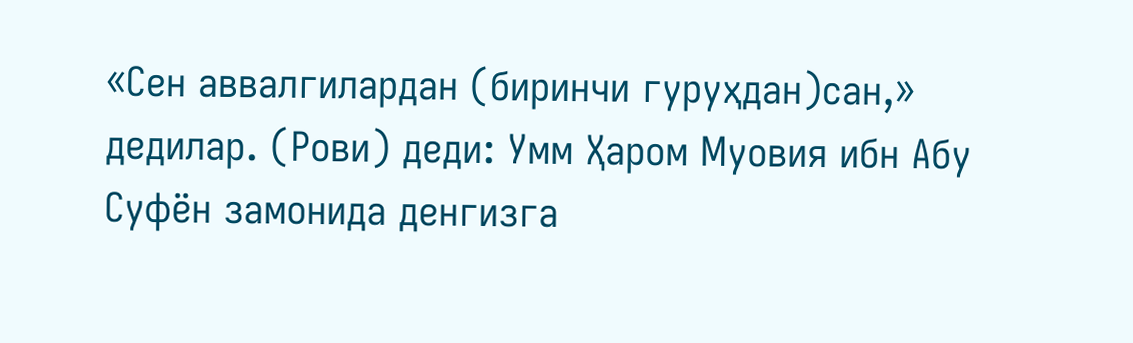«Сен аввалгилардан (биринчи гуруҳдан)сан,» дедилар. (Рови) деди: Умм Ҳаром Муовия ибн Абу Суфён замонида денгизга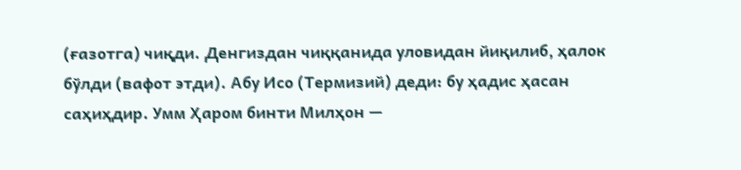(ғазотга) чиқди. Денгиздан чиққанида уловидан йиқилиб, ҳалок бўлди (вафот этди). Абу Исо (Термизий) деди: бу ҳадис ҳасан саҳиҳдир. Умм Ҳаром бинти Милҳон —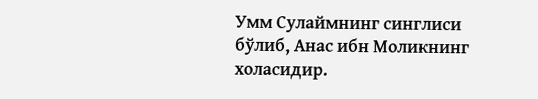Умм Сулаймнинг синглиси бўлиб, Анас ибн Моликнинг холасидир.